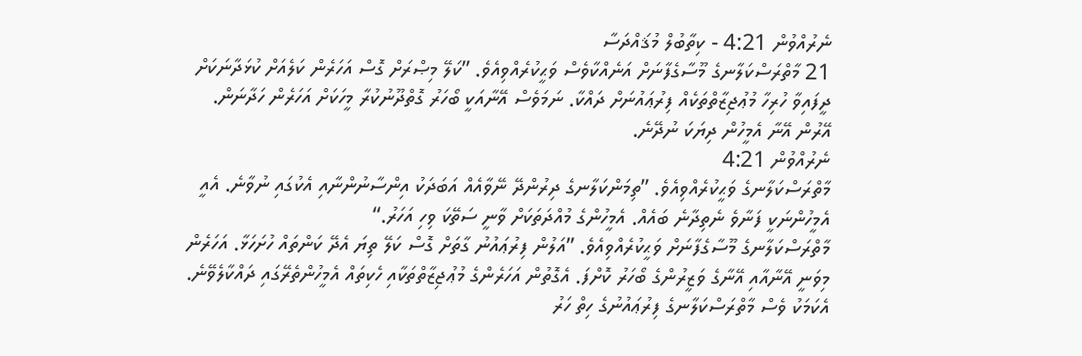ނެރުއްވުން 4:21 - ކިތާބުލް މުޤައްދަސާ
21 މާތްރަސްކަލާނގެ މޫސާގެފާނަށް އަނެއްކާވެސް ވަޙީކުރެއްވިއެވެ. ”ކަލޭ މިޞްރަށް ގޮސް އަހަރެން ކަލެއަށް ކުޅަދާނަކަށް ދީފައިވާ ހުރިހާ މުޢުޖިޒާތްތަކެއް ފިރުޢައުނަށް ދައްކާ. ނަމަވެސް އޭނާއަކީ ބޯހަރު ގޮތްދޫނުކުރާ މީހަކަށް އަހަރެން ހަދާނަން. އޭރުން އޭނާ އެމީހުން ދިޔަކަ ނުދޭނެ.
ނެރުއްވުން 4:21
މާތްރަސްކަލާނގެ ވަޙީކުރެއްވިއެވެ. ”ތިމަންކަލާނގެ ދިރުންދޭ ނޭވާއެއް އަބަދަކު އިންސާނުންނާއި އެކުގައި ނުވާނެ. އެއީ އެމީހުންނަކީ ފަނާވެ ނެތިދާނެ ބައެއް. އެމީހުންގެ މުއްދަތަކަށް ވާނީ ސަތޭކަ ވިހި އަހަރު.“
މާތްރަސްކަލާނގެ މޫސާގެފާނަށް ވަޙީކުރެއްވިއެވެ. ”އަލުން ފިރުޢައުނު ގާތަށް ގޮސް ކަލޭ ތިޔަ އެދޭ ކަންތައް ހުށަހަޅާ. އަހަރެން މިވަނީ އޭނާއާއި އޭނާގެ ވަޒީރުންގެ ބޯހަރު ކޮށްފަ. އެގޮތުން އަހަރެންގެ މުޢުޖިޒާތްތަކާއި ހެކިތައް އެމީހުންތެރޭގައި ދައްކާލެވޭނެ.
އެކަމަކު ވެސް މާތްރަސްކަލާނގެ ފިރުޢައުނުގެ ހިތް ހަރު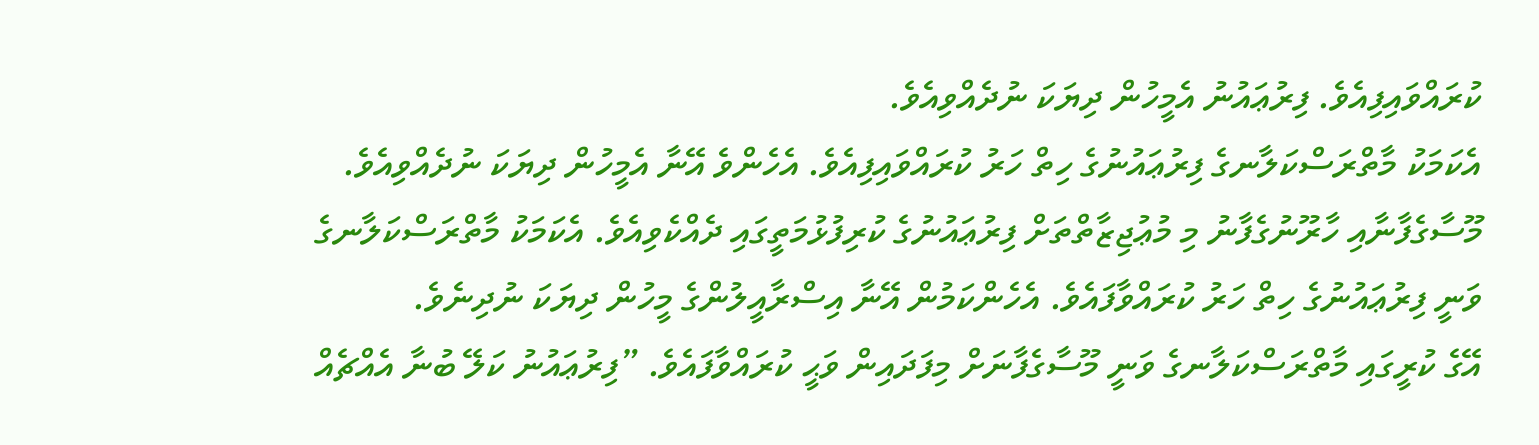ކުރައްވައިފިއެވެ. ފިރުޢައުނު އެމީހުން ދިޔަކަ ނުދެއްވިއެވެ.
އެކަމަކު މާތްރަސްކަލާނގެ ފިރުޢައުނުގެ ހިތް ހަރު ކުރައްވައިފިއެވެ. އެހެންވެ އޭނާ އެމީހުން ދިޔަކަ ނުދެއްވިއެވެ.
މޫސާގެފާނާއި ހާރޫނުގެފާނު މި މުޢުޖިޒާތްތަށް ފިރުޢައުނުގެ ކުރިފުޅުމަތީގައި ދެއްކެވިއެވެ. އެކަމަކު މާތްރަސްކަލާނގެ ވަނީ ފިރުޢައުނުގެ ހިތް ހަރު ކުރައްވާފައެވެ. އެހެންކަމުން އޭނާ އިސްރާއީލުންގެ މީހުން ދިޔަކަ ނުދިނެވެ.
އޭގެ ކުރީގައި މާތްރަސްކަލާނގެ ވަނީ މޫސާގެފާނަށް މިފަދައިން ވަޙީ ކުރައްވާފައެވެ. ”ފިރުޢައުނު ކަލޭ ބުނާ އެއްޗެއް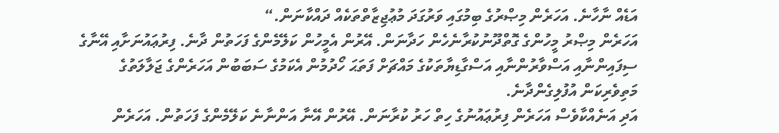އަޑެއް ނާހާނެ. އަހަރެން މިޞްރުގެ ބިމުގައި ވަރުގަދަ މުޢުޖިޒާތްތަކެއް ދައްކާނަން.“
އަހަރެން މިޞްރު މީހުންގެ ގޮތްދޫނުކުރާނެހެން ހަދާނަން. އޭރުން އެމީހުން ކަލޭމެންގެ ފަހަތުން ދާނެ. ފިރުޢައުނަށާއި އޭނާގެ ސިފައިންނާއި އަސްވާރުންނާއި އަސްގާޑިޔާތަކުގެ މައްޗަށް ފަތަޙަ ހޯދުމުން އެކަމުގެ ސަބަބުން އަހަރެންގެ ޖަލާލަތުގެ މަތިވެރިކަން އުފުލިގެންދާނެ.
އަދި އަނެއްކާވެސް އަހަރެން ފިރުޢައުނުގެ ހިތް ހަރު ކުރާނަން. އޭރުން އޭނާ އަންނާނެ ކަލޭމެންގެ ފަހަތުން. އަހަރެން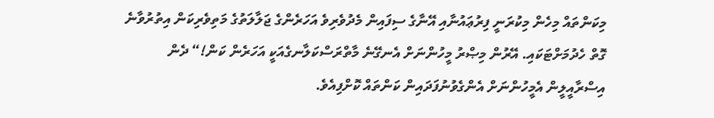މިކަންތައް މިހެން މިކުރަނީ ފިރުޢައުނާއި އޭނާގެ ސިފައިން މެދުވެރިވެ އަހަރެންގެ ޖަލާލަތުގެ މަތިވެރިކަން އިތުރުވާނެ ގޮތް ހެދުމަށްޓަކައި. އޭރުން މިޞްރު މީހުންނަށް އެނގޭނެ މާތްރަސްކަލާނގެއަކީ އަހަރެން ކަން!“ ދެން އިސްރާއީލީން އެމީހުންނަށް އެންގެވުނުފަދައިން ކަންތައް ކޮށްފިއެވެ.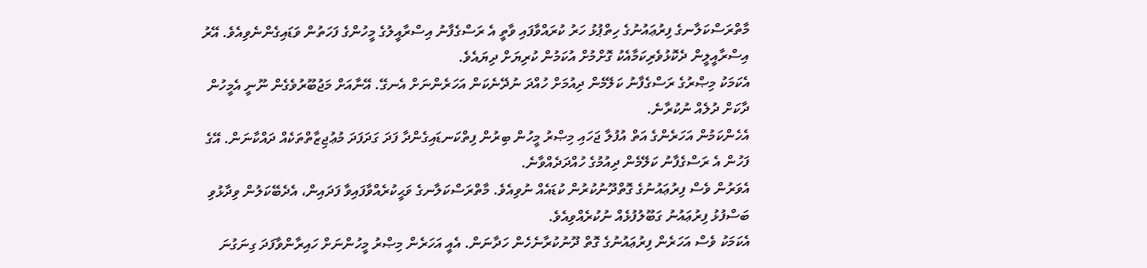މާތްރަސްކަލާނގެ ފިރުޢައުނުގެ ހިތްޕުޅު ހަރު ކުރައްވާފައި ވާތީ އެ ރަސްގެފާނު އިސްރާއީލުގެ މީހުންގެ ފަހަތުން ވަޑައިގެންނެވިއެވެ. އޭރު އިސްރާއީލީން ދެކޮޅުވެރިކަމާއެކު ގޮށްމުށް އުކަމުން ކުރިޔަށް ދިޔައެވެ.
އެކަމަކު މިޞްރުގެ ރަސްގެފާނު ކަލޭމެން ދިއުމަށް ހުއްދަ ނުދޭނެކަން އަހަރެންނަށް އެނގޭ. އޭނާއަށް މަޖުބޫރުވެގެން ނޫނީ އެމީހުން ދާކަށް ދުލެއް ނުކުރާނެ.
އެހެންކަމުން އަހަރެންގެ އަތް އުފުލާ ޖަހައި މިޞްރު މީހުން ބިރުން ފިތްކަނޑައިގެންދާ ފަދަ ގަދަފަދަ މުޢުޖިޒާތްތަކެއް ދައްކާނަން. އޭގެ ފަހުން އެ ރަސްގެފާނު ކަލޭމެން ދިއުމުގެ ހުއްދަދެއްވާނެ.
އެވަރުން ވެސް ފިރުޢައުނުގެ ގޮތްދޫނުކުރުން ކުޑައެއް ނުވިއެވެ. މާތްރަސްކަލާނގެ ވަޙީކުރެއްވާފައިވާ ފަދައިން، އެދެބޭކަލުން ވިދާޅުވި ބަސްފުޅު ފިރުޢައުނު ގަބޫލުފުޅެއް ނުކުރެއްވިއެވެ.
އެކަމަކު ވެސް އަހަރެން ފިރުޢައުނުގެ ގޮތް ދޫނުކުރާނެހެން ހަދާނަން. އެއީ އަހަރެން މިޞްރު މީހުންނަށް ހައިރާންވާފަދަ ގިނަގުނަ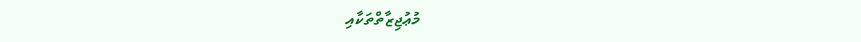މުޢުޖިޒާތްތަކާއި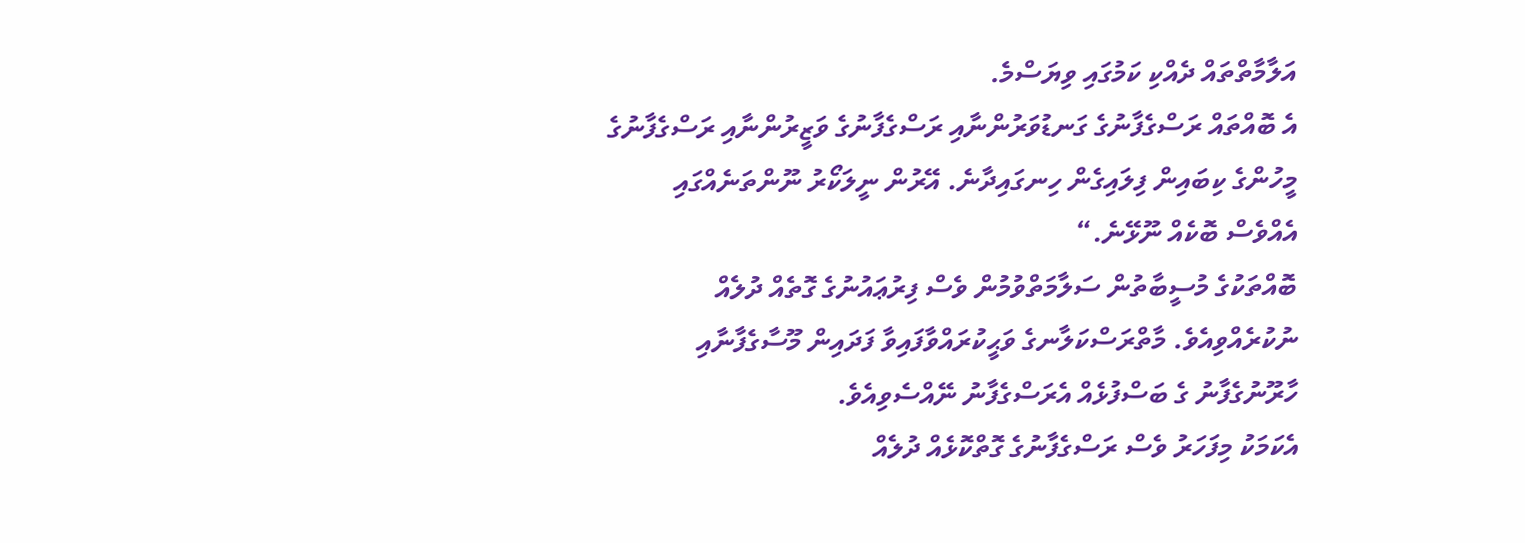އަލާމާތްތައް ދެއްކި ކަމުގައި ވިޔަސްމެ.
އެ ބޮއްތައް ރަސްގެފާނުގެ ގަނޑުވަރުންނާއި ރަސްގެފާނުގެ ވަޒީރުންނާއި ރަސްގެފާނުގެ މީހުންގެ ކިބައިން ފިލައިގެން ހިނގައިދާނެ. އޭރުން ނީލަކޯރު ނޫންތަނެއްގައި އެއްވެސް ބޮކެއް ނޫޅޭނެ.“
ބޮއްތަކުގެ މުސީބާތުން ސަލާމަތްވުމުން ވެސް ފިރުޢައުނުގެ ގޮތެއް ދުލެއް ނުކުރެއްވިއެވެ. މާތްރަސްކަލާނގެ ވަޙީކުރައްވާފައިވާ ފަދައިން މޫސާގެފާނާއި ހާރޫނުގެފާނު ގެ ބަސްފުޅެއް އެރަސްގެފާނު ނޭއްސެވިއެވެ.
އެކަމަކު މިފަހަރު ވެސް ރަސްގެފާނުގެ ގޮތްކޮޅެއް ދުލެއް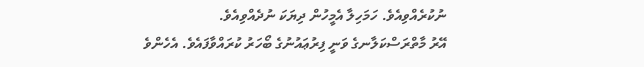ނުކުރެއްވިއެވެ. ހަމަހިލާ އެމީހުން ދިޔަކަ ނުދެއްވިއެވެ.
އޭރު މާތްރަސްކަލާނގެ ވަނީ ފިރުޢައުނުގެ ބޯހަރު ކުރައްވާފައެވެ. އެހެންވެ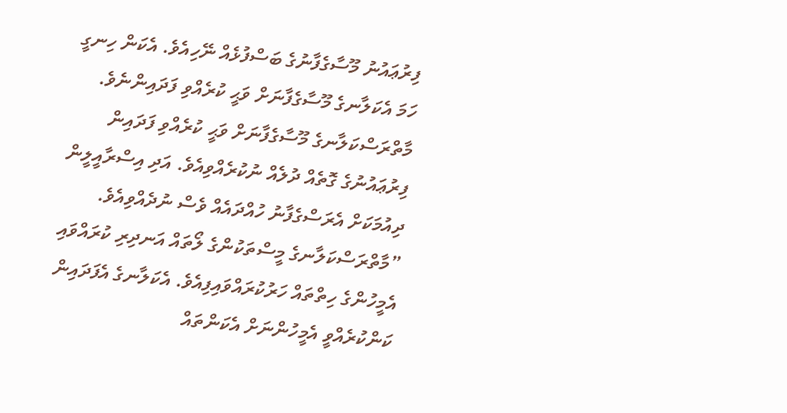ފިރުޢައުނު މޫސާގެފާނުގެ ބަސްފުޅެއް ނޭހިއެވެ. އެކަން ހިނގީ ހަމަ އެކަލާނގެ މޫސާގެފާނަށް ވަޙީ ކުރެއްވި ފަދައިންނެވެ.
މާތްރަސްކަލާނގެ މޫސާގެފާނަށް ވަޙީ ކުރެއްވި ފަދައިން ފިރުޢައުނުގެ ގޮތެއް ދުލެއް ނުކުރެއްވިއެވެ. އަދި އިސްރާއީލީން ދިއުމަކަށް އެރަސްގެފާނު ހުއްދައެއް ވެސް ނުދެއްވިއެވެ.
”މާތްރަސްކަލާނގެ މީސްތަކުންގެ ލޯތައް އަނދިރި ކުރައްވައި އެމީހުންގެ ހިތްތައް ހަރުކުރައްވައިފިއެވެ. އެކަލާނގެ އެފަދައިން ކަންކުރެއްވީ އެމީހުންނަށް އެކަންތައް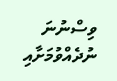ވިސްނުނަ ނުދެއްވުމަށާއި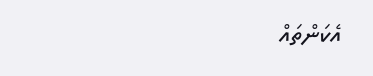އެކަންތައް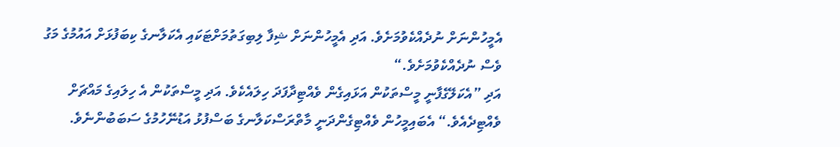އެމީހުންނަށް ނުދެއްކެވުމަށެވެ. އަދި އެމީހުންނަށް ޝިފާ ލިބިގަތުމަށްޓަކައި އެކަލާނގެ ކިބަފުޅަށް އައުމުގެ މަގު ވެސް ނުދެއްކެވުމަށެވެ.“
އަދި ”އެކަލޭގެފާނީ މީސްތަކުން އަޅައިގެން ވެއްޓިދާފަދަ ހިލައެކެވެ. އަދި މީސްތަކުން އެ ހިލައިގެ މައްޗަށް ވެއްޓިދެއެވެ.“ އެބައިމީހުން ވެއްޓިގެންދަނީ މާތްރަސްކަލާނގެ ބަސްފުޅު އަޑުނޭހުމުގެ ސަބަބުންނެވެ.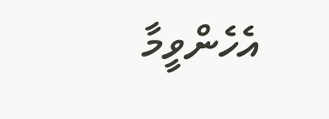އެހެންވީމާ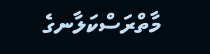މާތްރަސްކަލާނގެ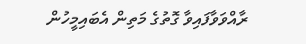ރާއްވަވާފައިވާ ގޮތުގެ މަތިން އެބައިމީހުން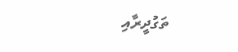ތަގުދީރާއި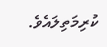ކުރިމަތިލައެވެ.